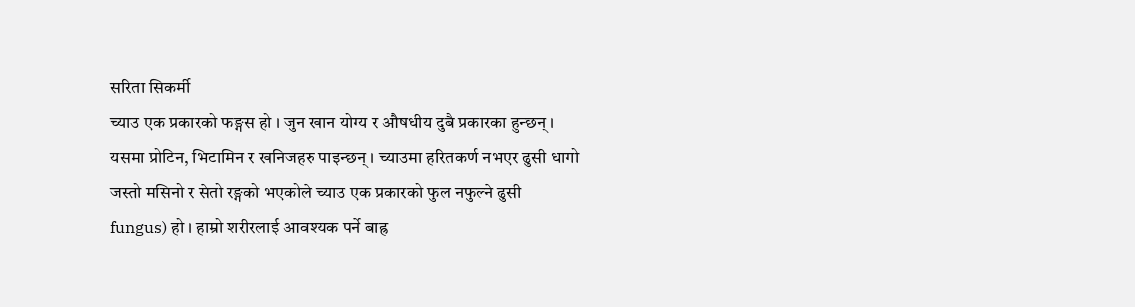सरिता सिकर्मी
च्याउ एक प्रकारको फङ्गस हो । जुन खान योग्य र औषधीय दुबै प्रकारका हुन्छन् । यसमा प्रोटिन, भिटामिन र खनिजहरु पाइन्छन् । च्याउमा हरितकर्ण नभएर ढुसी धागो जस्तो मसिनो र सेतो रङ्गको भएकोले च्याउ एक प्रकारको फुल नफुल्ने ढुसी fungus) हो । हाम्रो शरीरलाई आवश्यक पर्ने बाह्र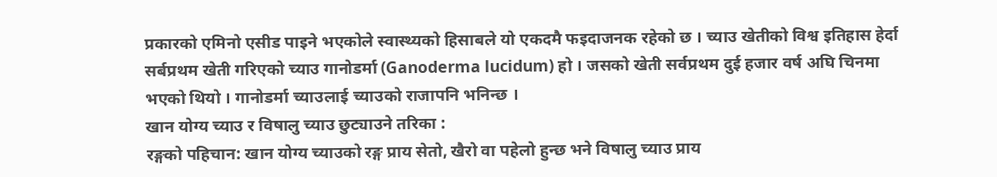प्रकारको एमिनो एसीड पाइने भएकोले स्वास्थ्यको हिसाबले यो एकदमै फइदाजनक रहेको छ । च्याउ खेतीको विश्व इतिहास हेर्दा सर्बप्रथम खेती गरिएको च्याउ गानोडर्मा (Ganoderma lucidum) हो । जसको खेती सर्वप्रथम दुई हजार वर्ष अघि चिनमा भएको थियो । गानोडर्मा च्याउलाई च्याउको राजापनि भनिन्छ ।
खान योग्य च्याउ र विषालु च्याउ छुट्याउने तरिका :
रङ्गको पहिचान: खान योग्य च्याउको रङ्ग प्राय सेतो, खैरो वा पहेलो हुन्छ भने विषालु च्याउ प्राय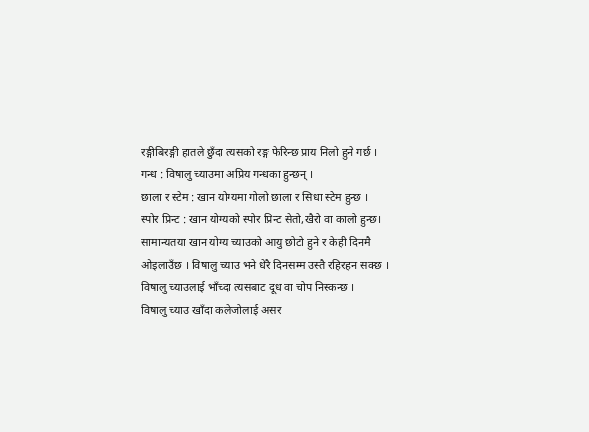रङ्गीबिरङ्गी हातले छुँदा त्यसको रङ्ग फेरिन्छ प्राय निलो हुने गर्छ ।
गन्ध : विषालु च्याउमा अप्रिय गन्धका हुन्छन् ।
छाला र स्टेम : खान योग्यमा गोलो छाला र सिधा स्टेम हुन्छ ।
स्पोर प्रिन्ट : खान योग्यको स्पोर प्रिन्ट सेतो,खैरो वा कालो हुन्छ।
सामान्यतया खान योग्य च्याउको आयु छोटो हुने र केही दिनमै ओइलाउँछ । विषालु च्याउ भने धेरै दिनसम्म उस्तै रहिरहन सक्छ । विषालु च्याउलाई भाँच्दा त्यसबाट दूध वा चोप निस्कन्छ ।
विषालु च्याउ खाँदा कलेजोलाई असर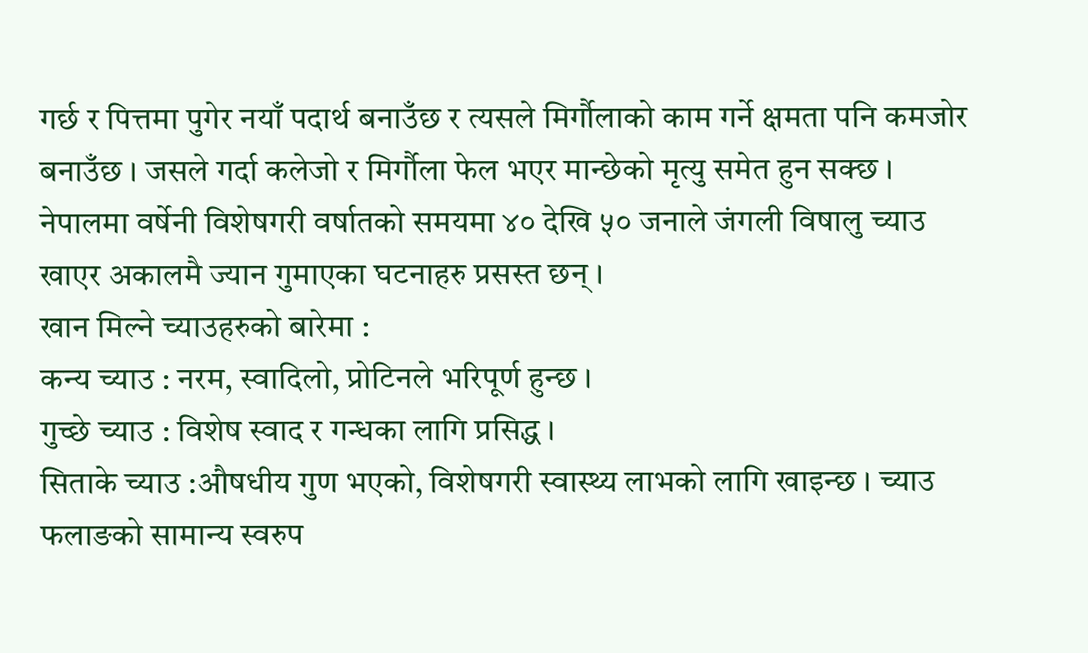गर्छ र पित्तमा पुगेर नयाँ पदार्थ बनाउँछ र त्यसले मिर्गौलाको काम गर्ने क्षमता पनि कमजोर बनाउँछ । जसले गर्दा कलेजो र मिर्गौला फेल भएर मान्छेको मृत्यु समेत हुन सक्छ ।
नेपालमा वर्षेनी विशेषगरी वर्षातको समयमा ४० देखि ५० जनाले जंगली विषालु च्याउ खाएर अकालमै ज्यान गुमाएका घटनाहरु प्रसस्त छन् ।
खान मिल्ने च्याउहरुको बारेमा :
कन्य च्याउ : नरम, स्वादिलो, प्रोटिनले भरिपूर्ण हुन्छ ।
गुच्छे च्याउ : विशेष स्वाद र गन्धका लागि प्रसिद्ध ।
सिताके च्याउ :औषधीय गुण भएको, विशेषगरी स्वास्थ्य लाभको लागि खाइन्छ । च्याउ फलाङको सामान्य स्वरुप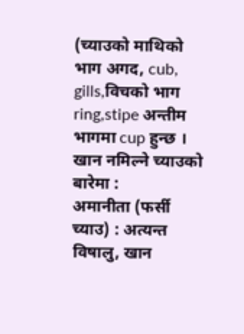(च्याउको माथिको भाग अगद, cub, gills,विचको भाग ring,stipe अन्तीम भागमा cup हुन्छ ।
खान नमिल्ने च्याउको बारेमा :
अमानीता (फर्सी च्याउ) : अत्यन्त विषालु, खान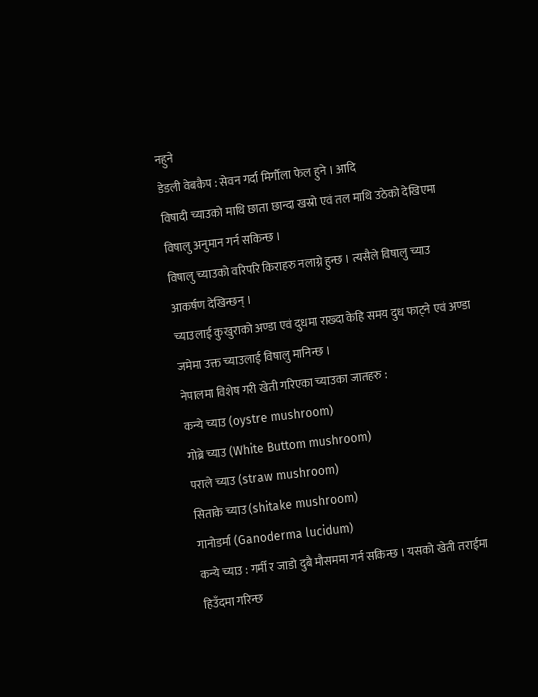नहुने
डेडली वेबकैप : सेवन गर्दा मिर्गौला फेल हुने । आदि
विषादी च्याउको माथि छाता छान्दा खस्रो एवं तल माथि उठेको देखिएमा विषालु अनुमान गर्न सकिन्छ ।
विषालु च्याउको वरिपरि किराहरु नलाग्ने हुन्छ । त्यसैले विषालु च्याउ आकर्षण देखिन्छन् ।
च्याउलाई कुखुराको अण्डा एवं दुधमा राख्दा केहि समय दुध फाट्ने एवं अण्डा जमेमा उक्त च्याउलाई विषालु मानिन्छ ।
नेपालमा विशेष गरी खेती गरिएका च्याउका जातहरु :
कन्ये च्याउ (oystre mushroom)
गोब्रे च्याउ (White Buttom mushroom)
पराले च्याउ (straw mushroom)
सिताके च्याउ (shitake mushroom)
गानोडर्मा (Ganoderma lucidum)
कन्ये च्याउ : गर्मी र जाडो दुबै मौसममा गर्न सकिन्छ । यसको खेती तराईमा हिउँदमा गरिन्छ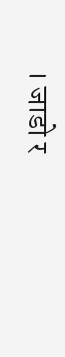। जाडो र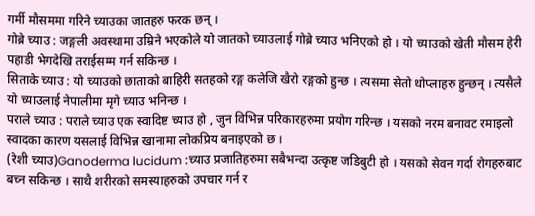गर्मी मौसममा गरिने च्याउका जातहरु फरक छन् ।
गोब्रे च्याउ : जङ्गली अवस्थामा उम्रिने भएकोले यो जातको च्याउलाई गोब्रे च्याउ भनिएको हो । यो च्याउको खेती मौसम हेरी पहाडी भेगदेखि तराईसम्म गर्न सकिन्छ ।
सिताके च्याउ : यो च्याउको छाताको बाहिरी सतहको रङ्ग कलेजि खैरो रङ्गको हुन्छ । त्यसमा सेतो थोप्लाहरु हुन्छन् । त्यसैले यो च्याउलाई नेपालीमा मृगे च्याउ भनिन्छ ।
पराले च्याउ : पराले च्याउ एक स्वादिष्ट च्याउ हो , जुन विभिन्न परिकारहरुमा प्रयोग गरिन्छ । यसको नरम बनावट रमाइलो स्वादका कारण यसलाई विभिन्न खानामा लोकप्रिय बनाइएको छ ।
(रेशी च्याउ)Ganoderma lucidum :च्याउ प्रजातिहरुमा सबैभन्दा उत्कृष्ट जडिबुटी हो । यसको सेवन गर्दा रोगहरुबाट बच्न सकिन्छ । साथै शरीरको समस्याहरुको उपचार गर्न र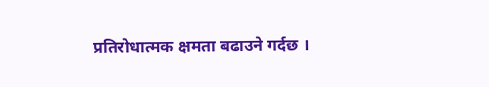प्रतिरोधात्मक क्षमता बढाउने गर्दछ ।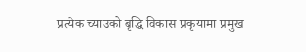प्रत्येक च्याउको बृद्धि विकास प्रकृयामा प्रमुख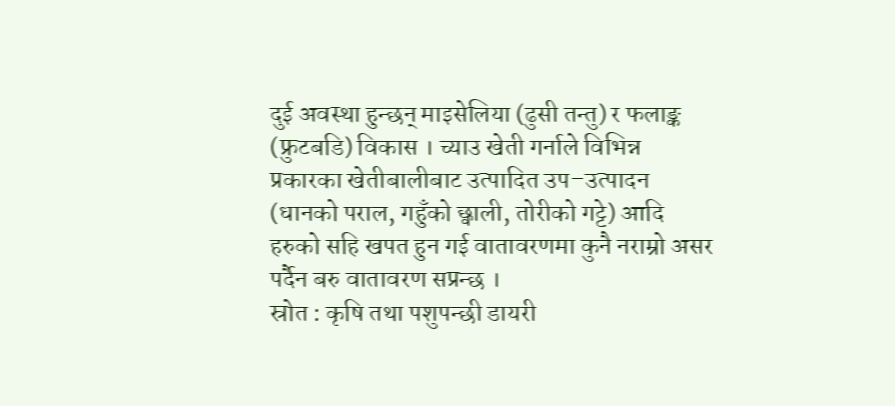दुई अवस्था हुन्छन् माइसेलिया (ढुसी तन्तु) र फलाङ्क (फ्रुटबडि) विकास । च्याउ खेती गर्नाले विभिन्न प्रकारका खेतीबालीबाट उत्पादित उप–उत्पादन (धानको पराल, गहुँको छ्वाली, तोरीको गट्टे) आदि हरुको सहि खपत हुन गई वातावरणमा कुनै नराम्रो असर पर्दैन बरु वातावरण सप्रन्छ ।
स्रोत : कृषि तथा पशुपन्छी डायरी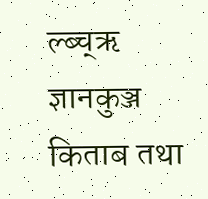ल्ब्च्ऋ ज्ञानकुञ्ज किताब तथा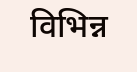विभिन्न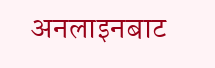अनलाइनबाट